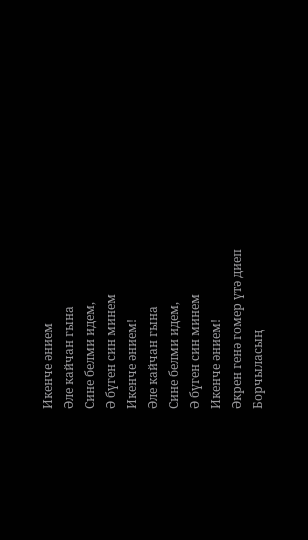Икенче әнием
Әле кайчан гына
Сине белми идем,
Ә бүген син минем
Икенче әнием!
Әле кайчан гына
Сине белми идем,
Ә бүген син минем
Икенче әнием!
Әкрен генә гомер үтә диеп
Борчыласың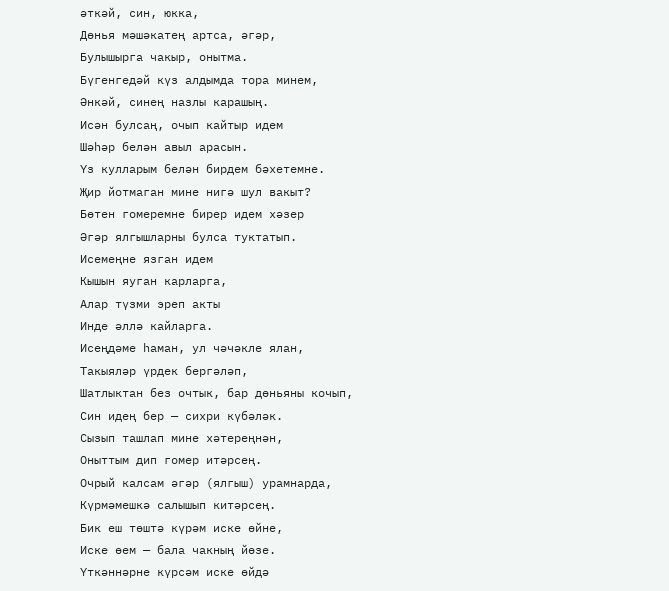әткәй, син, юкка,
Дөнья мәшәкатең артса, әгәр,
Булышырга чакыр, онытма.
Бүгенгедәй күз алдымда тора минем,
Әнкәй, синең назлы карашың.
Исән булсаң, очып кайтыр идем
Шәһәр белән авыл арасын.
Үз кулларым белән бирдем бәхетемне.
Җир йотмаган мине нигә шул вакыт?
Бөтен гомеремне бирер идем хәзер
Әгәр ялгышларны булса туктатып.
Исемеңне язган идем
Кышын яуган карларга,
Алар түзми эреп акты
Инде әллә кайларга.
Исеңдәме һаман, ул чәчәкле ялан,
Такыяләр үрдек бергәләп,
Шатлыктан без очтык, бар дөньяны кочып,
Син идең бер — сихри күбәләк.
Сызып ташлап мине хәтереңнән,
Оныттым дип гомер итәрсең.
Очрый калсам әгәр (ялгыш) урамнарда,
Күрмәмешкә салышып китәрсең.
Бик еш төштә күрәм иске өйне,
Иске өем — бала чакның йөзе.
Үткәннәрне күрсәм иске өйдә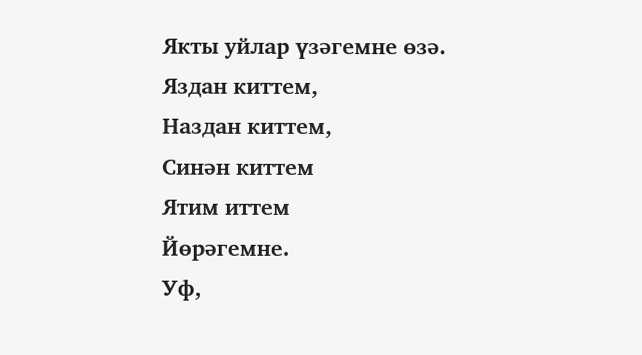Якты уйлар үзәгемне өзә.
Яздан киттем,
Наздан киттем,
Синән киттем
Ятим иттем
Йөрәгемне.
Уф,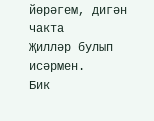йөрәгем, дигән чакта
Җилләр булып исәрмен.
Бик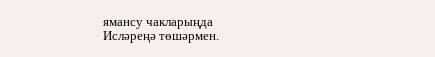ямансу чакларыңда
Исләреңә төшәрмен.